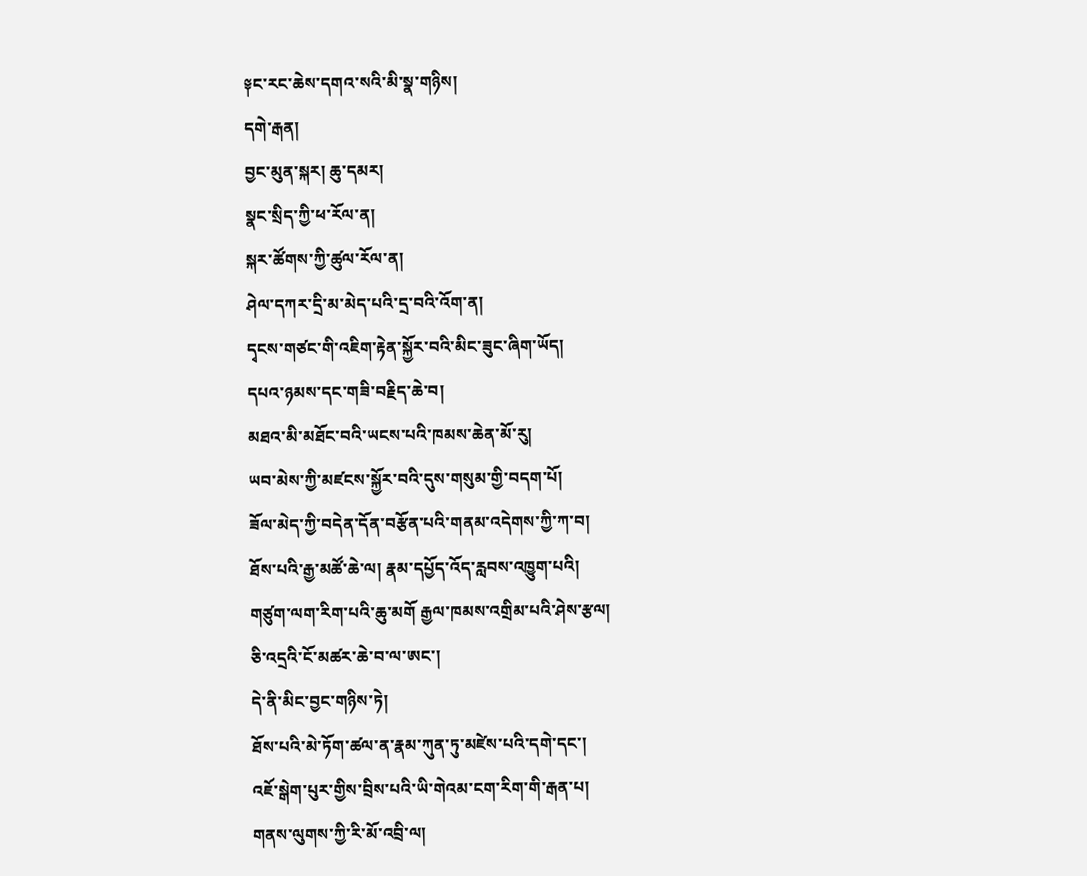༈ང་རང་ཆེས་དགའ་སའི་མི་སྣ་གཉིས།
དགེ་རྒན།
བྱང་མུན་སྐར། ཆུ་དམར།
སྣང་སྲིད་ཀྱི་ཕ་རོལ་ན།
སྐར་ཚོགས་ཀྱི་ཚུལ་རོལ་ན།
ཤེལ་དཀར་དྲི་མ་མེད་པའི་དྲ་བའི་འོག་ན།
དྭངས་གཙང་གི་འཇིག་རྟེན་སྐྱོར་བའི་མིང་ཟུང་ཞིག་ཡོད།
དཔའ་ཉམས་དང་གཟི་བརྗིད་ཆེ་བ།
མཐའ་མི་མཐོང་བའི་ཡངས་པའི་ཁམས་ཆེན་མོ་རུ།
ཡབ་མེས་ཀྱི་མཛངས་སྐྱོར་བའི་དུས་གསུམ་གྱི་བདག་པོ།
ཟོལ་མེད་ཀྱི་བདེན་དོན་བརྩོན་པའི་གནམ་འདེགས་ཀྱི་ཀ་བ།
ཐོས་པའི་རྒྱ་མཚོ་ཆེ་ལ། རྣམ་དཔྱོད་འོད་རླབས་འཁྱུག་པའི།
གཙུག་ལག་རིག་པའི་ཆུ་མགོ རྒྱལ་ཁམས་འགྲིམ་པའི་ཤེས་རྩལ།
ཅི་འདྲའི་ངོ་མཚར་ཆེ་བ་ལ་ཨང་།
དེ་ནི་མིང་བྱང་གཉིས་ཏེ།
ཐོས་པའི་མེ་ཏོག་ཚལ་ན་རྣམ་ཀུན་ཏུ་མཛེས་པའི་དགེ་དང་།
འཇོ་སྒེག་པུར་གྱིས་བྲིས་པའི་ཡི་གེའམ་ངག་རིག་གི་རྒན་པ།
གནས་ལུགས་ཀྱི་རི་མོ་འབྲི་ལ།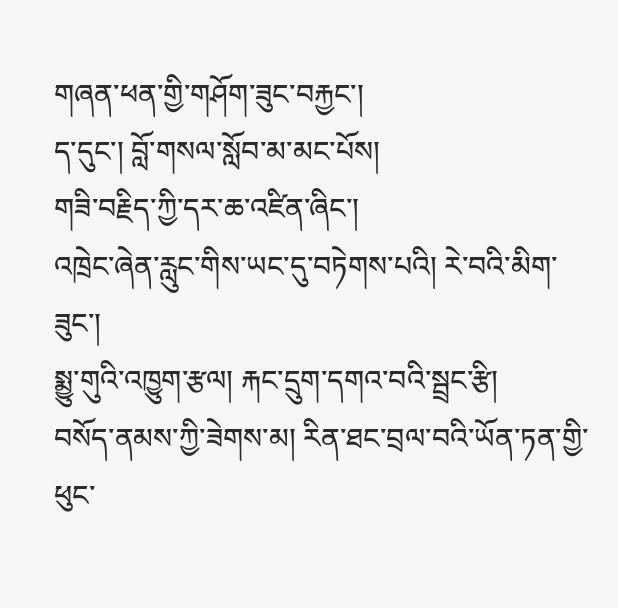གཞན་ཕན་གྱི་གཤོག་ཟུང་བརྐྱང་།
ད་དུང་། བློ་གསལ་སློབ་མ་མང་པོས།
གཟི་བརྗིད་ཀྱི་དར་ཆ་འཛིན་ཞིང་།
འཁྲེང་ཞེན་རླུང་གིས་ཡང་དུ་བཏེགས་པའི། རེ་བའི་མིག་ཟུང་།
སྨྱུ་གུའི་འཁྱུག་རྩལ། རྐང་དྲུག་དགའ་བའི་སྦྲང་རྩི།
བསོད་ནམས་ཀྱི་ཟེགས་མ། རིན་ཐང་བྲལ་བའི་ཡོན་ཏན་གྱི་ཕུང་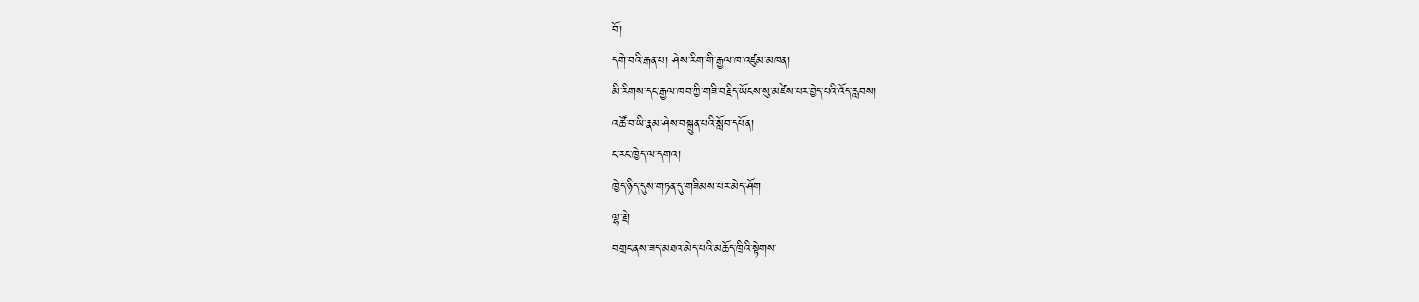བོ།
དགེ་བའི་རྒན་པ། ཤེས་རིག་གི་རྒྱལ་ཁ་འཛུམ་མཁན།
མི་རིགས་དང་རྒྱལ་ཁབ་ཀྱི་གཟི་བརྗིད་ཡོངས་སུ་མཛེས་པར་བྱེད་པའི་འོད་རླབས།
འཚོ་བ་ཡི་རྣམ་ཤེས་བསྐྲུན་པའི་སློབ་དཔོན།
ང་རང་ཁྱེད་ལ་དགའ།
ཁྱེད་ཉིད་དུས་གཏན་དུ་གཟིམས་པར་མེད་ཤོག
ལྷ་རྗེ།
བགྲང་ནས་ཟད་མཐའ་མེད་པའི་མཆོད་ཁྲིའི་སྟེགས་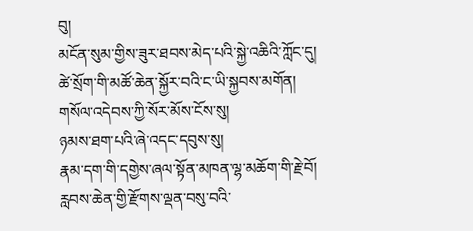བུ།
མངོན་སུམ་གྱིས་ཟུར་ཐབས་མེད་པའི་སྐྱེ་འཆིའི་ཀློང་དུ།
ཚེ་སྲོག་གི་མཚོ་ཆེན་སྐྱོར་བའི་ང་ཡི་སྐྱབས་མགོན།
གསོལ་འདེབས་ཀྱི་སོར་མོས་ངོས་སུ།
ཉམས་ཐག་པའི་ཞེ་འདང་དབུས་སུ།
རྣམ་དག་གི་དགྱེས་ཞལ་སྟོན་མཁན་ལྷ་མཆོག་གི་རྗེ་བོ།
རླབས་ཆེན་གྱི་རྫོགས་ལྡན་བསུ་བའི་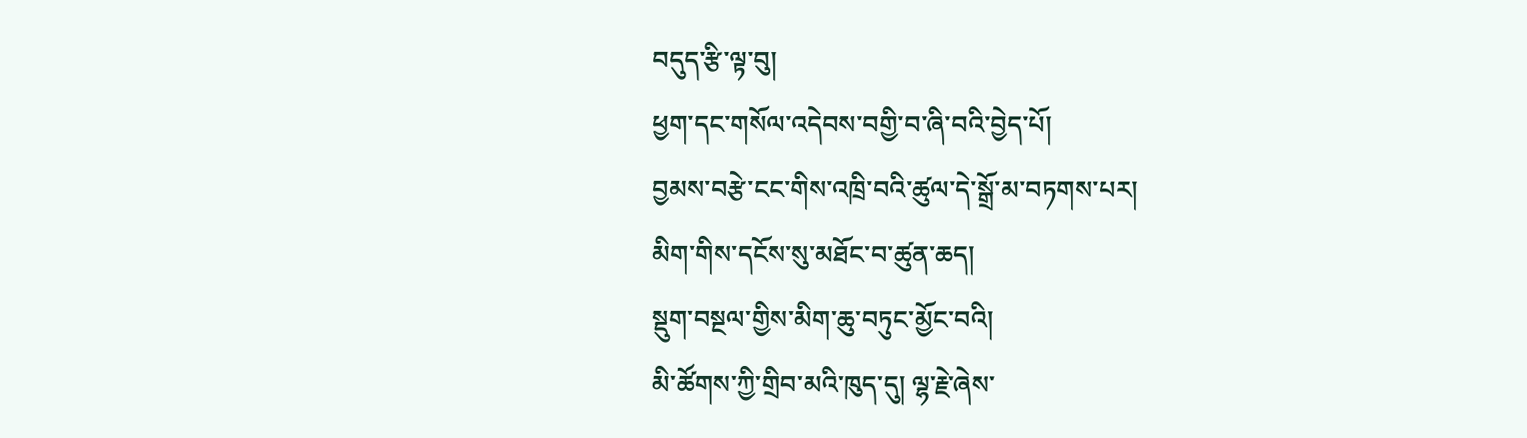བདུད་རྩི་ལྟ་བུ།
ཕྱག་དང་གསོལ་འདེབས་བགྱི་བ་ཞི་བའི་བྱེད་པོ།
བྱམས་བརྩེ་ངང་གིས་འཁྲི་བའི་ཚུལ་དེ་སྒྲོ་མ་བཏགས་པར།
མིག་གིས་དངོས་སུ་མཐོང་བ་ཚུན་ཆད།
སྡུག་བསྔལ་གྱིས་མིག་ཆུ་བཏུང་མྱོང་བའི།
མི་ཚོགས་ཀྱི་གྲིབ་མའི་ཁུད་དུ། ལྷ་རྗེ་ཞེས་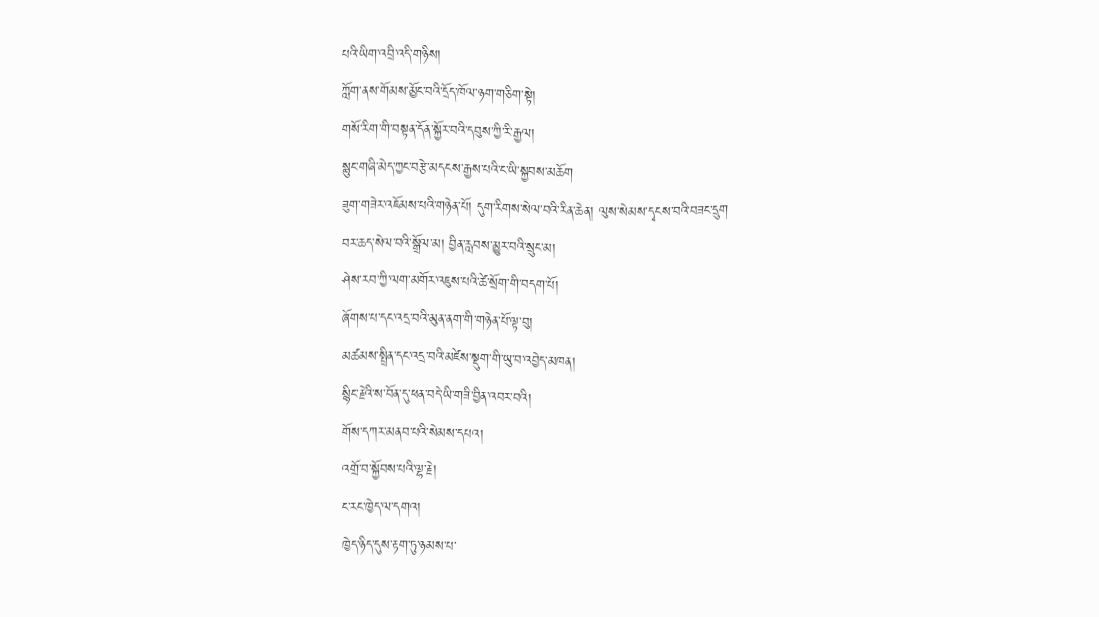པའི་ཡིག་འབྲི་འདི་གཉིས།
ཀློག་ནས་གོམས་མྱོང་བའི་དྲོད་ཁོལ་ཉག་གཅིག་སྟེ།
གསོ་རིག་གི་བསྟན་དོན་སྐྱོར་བའི་དབུས་ཀྱི་རི་རྒྱལ།
སྙུང་གཞི་མེད་ཀྱང་བརྩེ་མདངས་རྒྱས་པའི་ང་ཡི་སྐྱབས་མཆོག
ཟུག་གཟེར་འཇོམས་པའི་གཉེན་པོ། དུག་རིགས་སེལ་བའི་རིན་ཆེན། ལུས་སེམས་དྭངས་བའི་བཟང་དྲུག
བར་ཆད་སེལ་བའི་སྒྲོལ་མ། བྱིན་རླབས་མྱུར་བའི་སྲུང་མ།
ཤེས་རབ་ཀྱི་ལག་མགོར་འཇུས་པའི་ཚེ་སྲོག་གི་བདག་པོ།
ཞོགས་པ་དང་འདྲ་བའི་མུན་ནག་གི་གཉེན་པོ་ལྟ་བུ།
མཚམས་སྤྲིན་དང་འདྲ་བའི་མཛེས་སྡུག་གི་ཡུ་བ་འབྱེད་མཁན།
སྙིང་རྗེའི་ས་བོན་དུ་ཕན་བདེ་ཡི་གཟི་བྱིན་འབར་བའི།
གོས་དཀར་མནབ་པའི་སེམས་དཔའ།
འགྲོ་བ་སྐྱོབས་པའི་ལྷ་རྗེ།
ང་རང་ཁྱེད་ལ་དགའ།
ཁྱེད་ཉིད་དུས་རྟག་ཏུ་ཉམས་པ་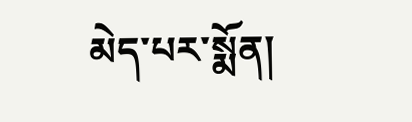མེད་པར་སྨོན།